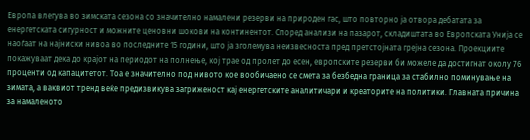Европа влегува во зимската сезона со значително намалени резерви на природен гас, што повторно ја отвора дебатата за енергетската сигурност и можните ценовни шокови на континентот. Според анализи на пазарот, складиштата во Европската Унија се наоѓаат на најниски нивоа во последните 15 години, што ја зголемува неизвесноста пред претстојната грејна сезона. Проекциите покажуваат дека до крајот на периодот на полнење, кој трае од пролет до есен, европските резерви би можеле да достигнат околу 76 проценти од капацитетот. Тоа е значително под нивото кое вообичаено се смета за безбедна граница за стабилно поминување на зимата, а ваквиот тренд веќе предизвикува загриженост кај енергетските аналитичари и креаторите на политики. Главната причина за намаленото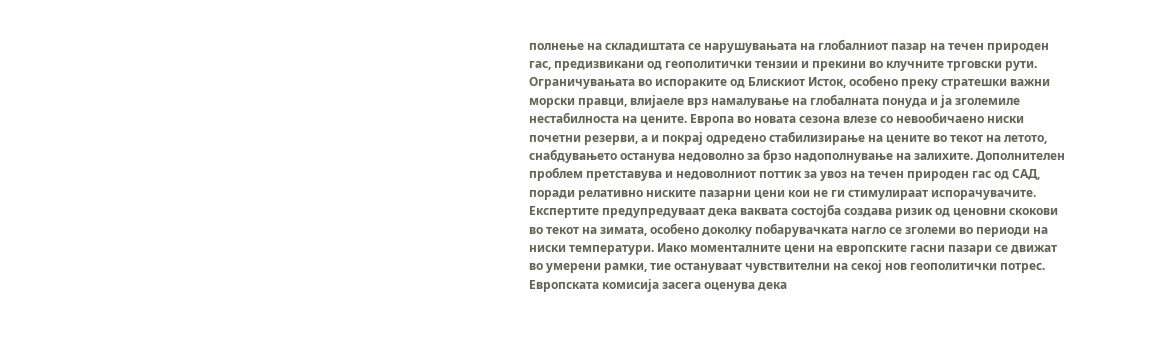полнење на складиштата се нарушувањата на глобалниот пазар на течен природен гас, предизвикани од геополитички тензии и прекини во клучните трговски рути. Ограничувањата во испораките од Блискиот Исток, особено преку стратешки важни морски правци, влијаеле врз намалување на глобалната понуда и ја зголемиле нестабилноста на цените. Европа во новата сезона влезе со невообичаено ниски почетни резерви, а и покрај одредено стабилизирање на цените во текот на летото, снабдувањето останува недоволно за брзо надополнување на залихите. Дополнителен проблем претставува и недоволниот поттик за увоз на течен природен гас од САД, поради релативно ниските пазарни цени кои не ги стимулираат испорачувачите. Експертите предупредуваат дека ваквата состојба создава ризик од ценовни скокови во текот на зимата, особено доколку побарувачката нагло се зголеми во периоди на ниски температури. Иако моменталните цени на европските гасни пазари се движат во умерени рамки, тие остануваат чувствителни на секој нов геополитички потрес. Европската комисија засега оценува дека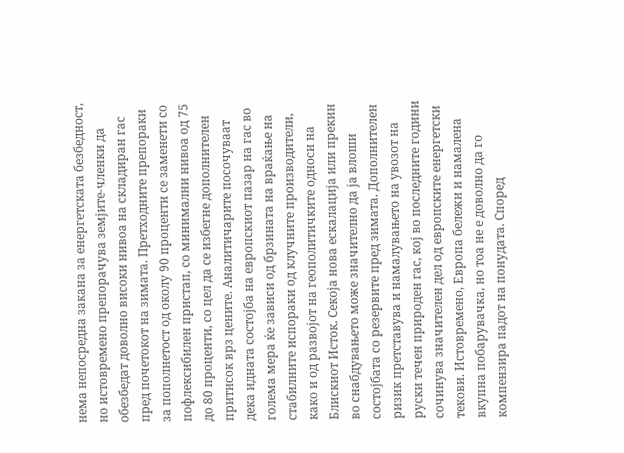нема непосредна закана за енергетската безбедност, но истовремено препорачува земјите-членки да обезбедат доволно високи нивоа на складиран гас пред почетокот на зимата. Претходните препораки за пополнетост од околу 90 проценти се заменети со пофлексибилен пристап, со минимални нивоа од 75 до 80 проценти, со цел да се избегне дополнителен притисок врз цените. Аналитичарите посочуваат дека идната состојба на европскиот пазар на гас во голема мера ќе зависи од брзината на враќање на стабилните испораки од клучните производители, како и од развојот на геополитичките односи на Блискиот Исток. Секоја нова ескалација или прекин во снабдувањето може значително да ја влоши состојбата со резервите пред зимата. Дополнителен ризик претставува и намалувањето на увозот на руски течен природен гас, кој во последните години сочинува значителен дел од европските енергетски текови. Истовремено, Европа бележи и намалена вкупна побарувачка, но тоа не е доволно да го компензира падот на понудата. Според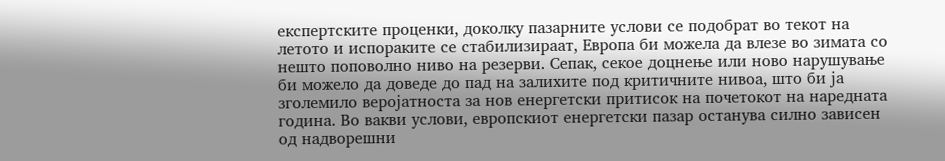експертските проценки, доколку пазарните услови се подобрат во текот на летото и испораките се стабилизираат, Европа би можела да влезе во зимата со нешто поповолно ниво на резерви. Сепак, секое доцнење или ново нарушување би можело да доведе до пад на залихите под критичните нивоа, што би ја зголемило веројатноста за нов енергетски притисок на почетокот на наредната година. Во вакви услови, европскиот енергетски пазар останува силно зависен од надворешни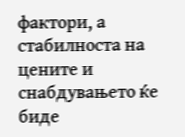фактори, а стабилноста на цените и снабдувањето ќе биде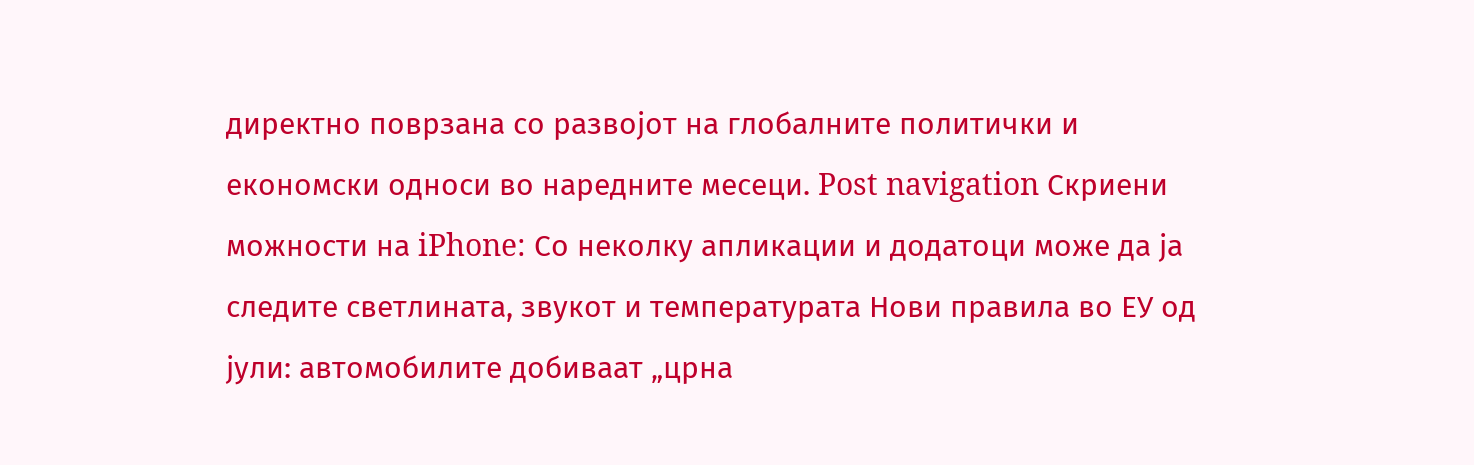директно поврзана со развојот на глобалните политички и економски односи во наредните месеци. Post navigation Скриени можности на iPhone: Со неколку апликации и додатоци може да ја следите светлината, звукот и температурата Нови правила во ЕУ од јули: автомобилите добиваат „црна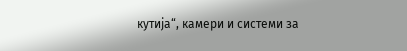кутија“, камери и системи за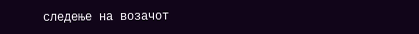следење на возачот